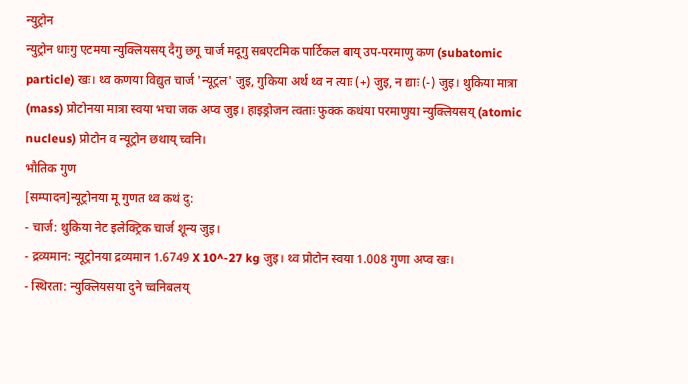न्युट्रोन
न्युट्रोन धाःगु एटमया न्युक्लियसय् दैगु छगू चार्ज मदूगु सबएटमिक पार्टिकल बाय् उप-परमाणु कण (subatomic particle) खः। थ्व कणया विद्युत चार्ज 'न्यूट्रल' जुइ, गुकिया अर्थ थ्व न त्याः (+) जुइ, न द्याः (-) जुइ। थुकिया मात्रा (mass) प्रोटोनया मात्रा स्वया भचा जक अप्व जुइ। हाइड्रोजन त्वताः फुक्क कथंया परमाणुया न्युक्लियसय् (atomic nucleus) प्रोटोन व न्यूट्रोन छथाय् च्वनि।
भौतिक गुण
[सम्पादन]न्यूट्रोनया मू गुणत थ्व कथं दु:
- चार्ज: थुकिया नेट इलेक्ट्रिक चार्ज शून्य जुइ।
- द्रव्यमान: न्यूट्रोनया द्रव्यमान 1.6749 X 10^-27 kg जुइ। थ्व प्रोटोन स्वया 1.008 गुणा अप्व खः।
- स्थिरता: न्युक्लियसया दुने च्वनिबलय्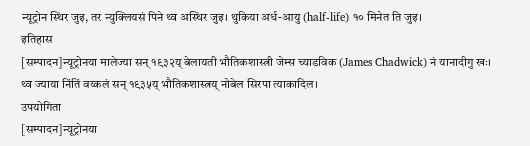न्यूट्रोन स्थिर जुइ, तर न्युक्लियसं पिने थ्व अस्थिर जुइ। थुकिया अर्ध-आयु (half-life) १० मिनेत ति जुइ।
इतिहास
[सम्पादन]न्यूट्रोनया मालेज्या सन् १९३२य् बेलायती भौतिकशास्त्री जेम्स च्याडविक (James Chadwick) नं यानादीगु खः। थ्व ज्याया निंतिं वय्कलं सन् १९३५य् भौतिकशास्त्रय् नोबेल सिरपा त्याकादिल।
उपयोगिता
[सम्पादन]न्यूट्रोनया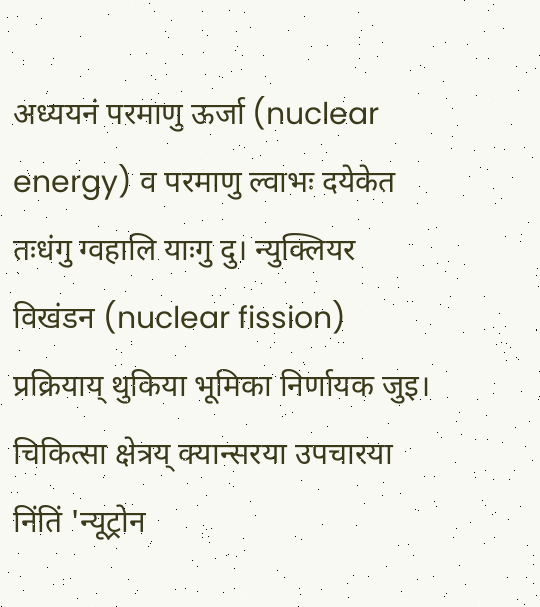अध्ययनं परमाणु ऊर्जा (nuclear energy) व परमाणु ल्वाभः दयेकेत तःधंगु ग्वहालि याःगु दु। न्युक्लियर विखंडन (nuclear fission) प्रक्रियाय् थुकिया भूमिका निर्णायक जुइ। चिकित्सा क्षेत्रय् क्यान्सरया उपचारया निंतिं 'न्यूट्रोन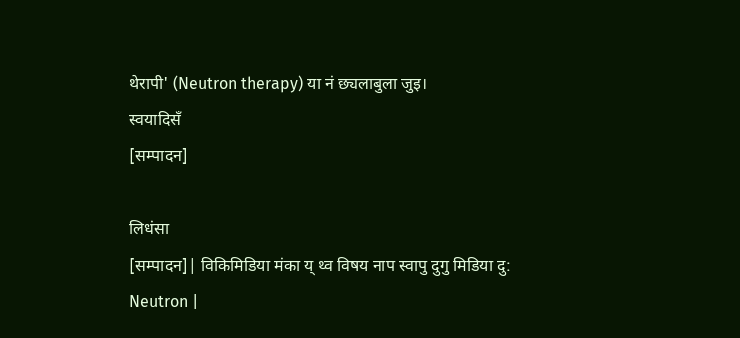थेरापी' (Neutron therapy) या नं छ्यलाबुला जुइ।
स्वयादिसँ
[सम्पादन]

लिधंसा
[सम्पादन]| विकिमिडिया मंका य् थ्व विषय नाप स्वापु दुगु मिडिया दु: Neutron |